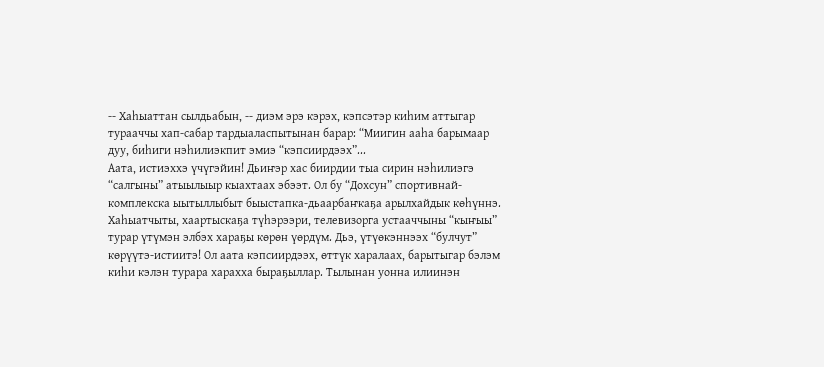-- Хаһыаттан сылдьабын, -- диэм эрэ кэрэх, кэпсэтэр киһим аттыгар турааччы хап-сабар тардыаласпытынан барар: “Миигин ааһа барымаар дуу, биһиги нэһилиэкпит эмиэ “кэпсиирдээх”...
Аата, истиэххэ үчүгэйин! Дьиҥэр хас биирдии тыа сирин нэһилиэгэ “салгыны” атыылыыр кыахтаах эбээт. Ол бу “Дохсун” спортивнай-комплекска ыытыллыбыт быыстапка-дьаарбаҥкаҕа арылхайдык көһүннэ. Хаһыатчыты, хаартыскаҕа түһэрээри, телевизорга устааччыны “кыҥыы” турар үтүмэн элбэх хараҕы көрөн үөрдүм. Дьэ, үтүөкэннээх “булчут” көрүүтэ-истиитэ! Ол аата кэпсиирдээх, өттүк харалаах, барытыгар бэлэм киһи кэлэн турара харахха быраҕыллар. Тылынан уонна илиинэн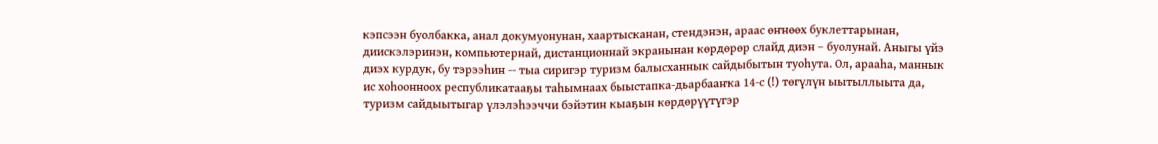кэпсээн буолбакка, анал докумуонунан, хаартысканан, стендэнэн, араас өҥнөөх буклеттарынан, диискэлэринэн, компьютернай, дистанционнай экранынан көрдөрөр слайд диэн – буолунай. Аныгы үйэ диэх курдук, бу тэрээһин -- тыа сиригэр туризм балысханнык сайдыбытын туоһута. Ол, арааһа, маннык ис хоһоонноох республикатааҕы таһымнаах быыстапка-дьарбааҥка 14-с (!) төгүлүн ыытыллыыта да, туризм сайдыытыгар үлэлэһээччи бэйэтин кыаҕын көрдөрүүтүгэр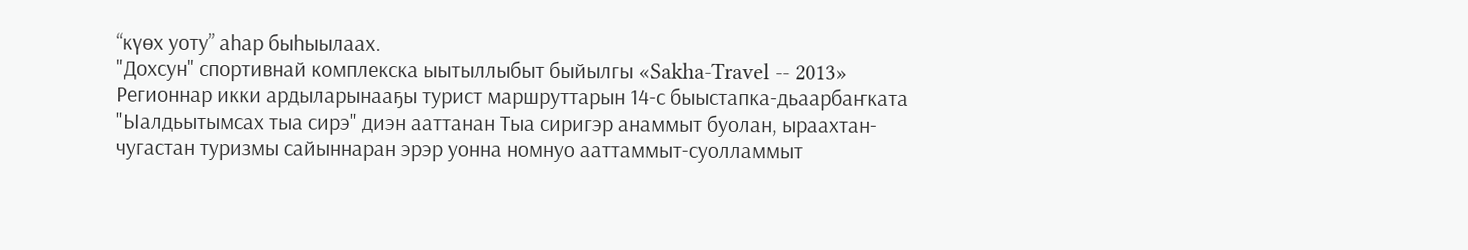“күөх уоту” аһар быһыылаах.
"Дохсун" спортивнай комплекска ыытыллыбыт быйылгы «Sakha-Travel -- 2013» Регионнар икки ардыларынааҕы турист маршруттарын 14-с быыстапка-дьаарбаҥката "Ыалдьытымсах тыа сирэ" диэн ааттанан Тыа сиригэр анаммыт буолан, ыраахтан-чугастан туризмы сайыннаран эрэр уонна номнуо ааттаммыт-суолламмыт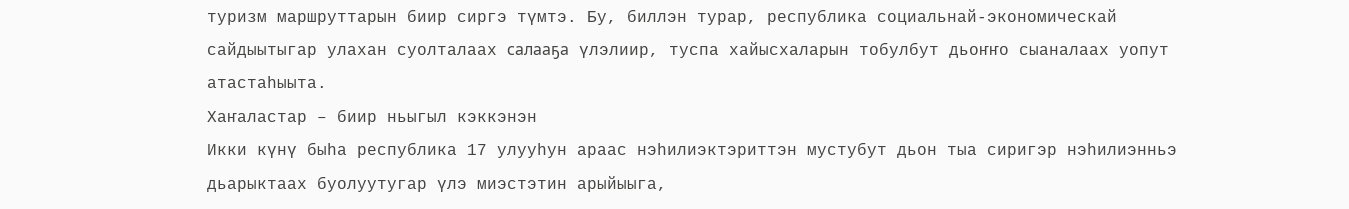туризм маршруттарын биир сиргэ түмтэ. Бу, биллэн турар, республика социальнай-экономическай сайдыытыгар улахан суолталаах салааҕа үлэлиир, туспа хайысхаларын тобулбут дьоҥҥо сыаналаах уопут атастаһыыта.
Хаҥаластар – биир ньыгыл кэккэнэн
Икки күнү быһа республика 17 улууһун араас нэһилиэктэриттэн мустубут дьон тыа сиригэр нэһилиэнньэ дьарыктаах буолуутугар үлэ миэстэтин арыйыыга,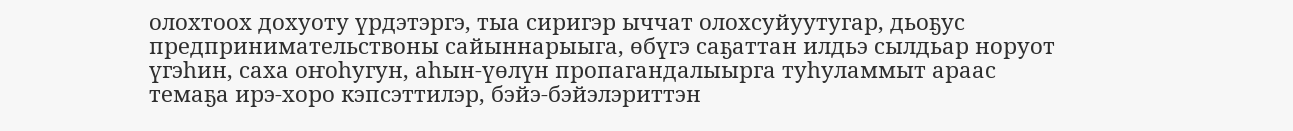олохтоох дохуоту үрдэтэргэ, тыа сиригэр ыччат олохсуйуутугар, дьоҕус предпринимательствоны сайыннарыыга, өбүгэ саҕаттан илдьэ сылдьар норуот үгэһин, саха оҥоһугун, аһын-үөлүн пропагандалыырга туһуламмыт араас темаҕа ирэ-хоро кэпсэттилэр, бэйэ-бэйэлэриттэн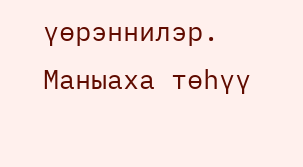үөрэннилэр. Маныаха төһүү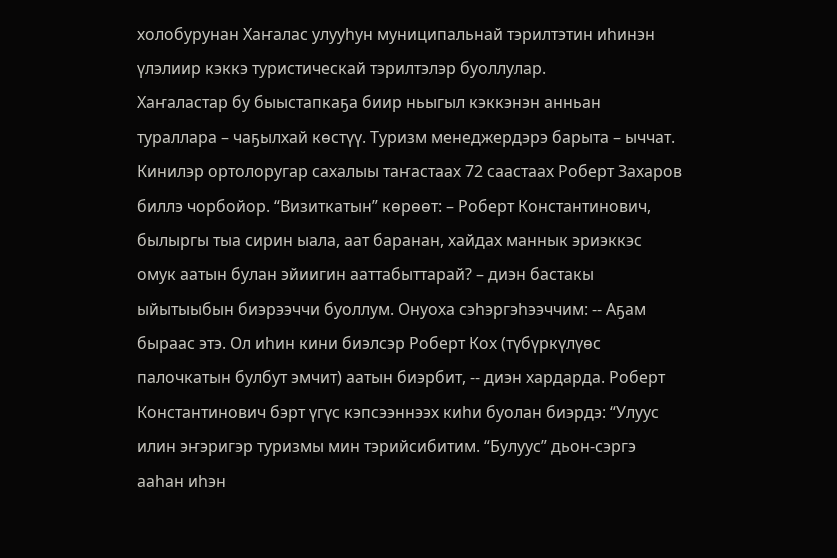холобурунан Хаҥалас улууһун муниципальнай тэрилтэтин иһинэн үлэлиир кэккэ туристическай тэрилтэлэр буоллулар.
Хаҥаластар бу быыстапкаҕа биир ньыгыл кэккэнэн анньан тураллара – чаҕылхай көстүү. Туризм менеджердэрэ барыта – ыччат. Кинилэр ортолоругар сахалыы таҥастаах 72 саастаах Роберт Захаров биллэ чорбойор. “Визиткатын” көрөөт: – Роберт Константинович, былыргы тыа сирин ыала, аат баранан, хайдах маннык эриэккэс омук аатын булан эйиигин ааттабыттарай? – диэн бастакы ыйытыыбын биэрээччи буоллум. Онуоха сэһэргэһээччим: -- Аҕам быраас этэ. Ол иһин кини биэлсэр Роберт Кох (түбүркүлүөс палочкатын булбут эмчит) аатын биэрбит, -- диэн хардарда. Роберт Константинович бэрт үгүс кэпсээннээх киһи буолан биэрдэ: “Улуус илин эҥэригэр туризмы мин тэрийсибитим. “Булуус” дьон-сэргэ ааһан иһэн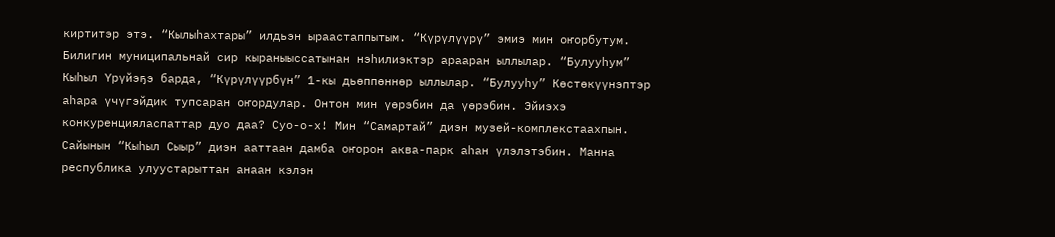киртитэр этэ. “Кылыһахтары” илдьэн ыраастаппытым. “Күрүлүүрү” эмиэ мин оҥорбутум. Билигин муниципальнай сир кыраныыссатынан нэһилиэктэр арааран ыллылар. “Булууһум” Кыһыл Үрүйэҕэ барда, “Күрүлүүрбүн” 1-кы дьөппөннөр ыллылар. “Булууһу” Көстөкүүнэптэр аһара үчүгэйдик тупсаран оҥордулар. Онтон мин үөрэбин да үөрэбин. Эйиэхэ конкуренцияласпаттар дуо даа? Суо-о-х! Мин “Самартай” диэн музей-комплекстаахпын. Сайынын “Кыһыл Сыыр” диэн ааттаан дамба оҥорон аква-парк аһан үлэлэтэбин. Манна республика улуустарыттан анаан кэлэн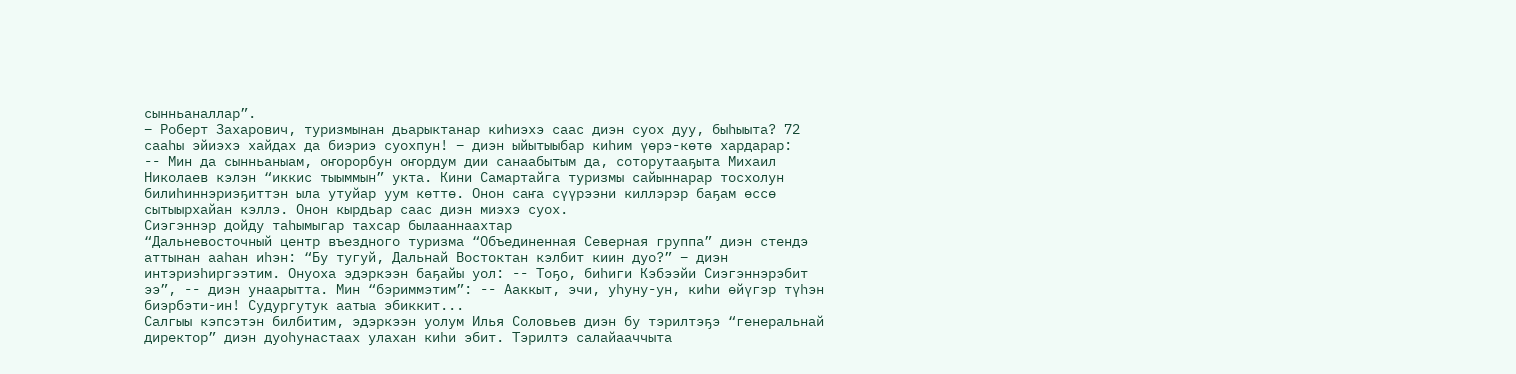сынньаналлар”.
– Роберт Захарович, туризмынан дьарыктанар киһиэхэ саас диэн суох дуу, быһыыта? 72 сааһы эйиэхэ хайдах да биэриэ суохпун! – диэн ыйытыыбар киһим үөрэ-көтө хардарар:
-- Мин да сынньаныам, оҥорорбун оҥордум дии санаабытым да, соторутааҕыта Михаил Николаев кэлэн “иккис тыыммын” укта. Кини Самартайга туризмы сайыннарар тосхолун билиһиннэриэҕиттэн ыла утуйар уум көттө. Онон саҥа сүүрээни киллэрэр баҕам өссө сытыырхайан кэллэ. Онон кырдьар саас диэн миэхэ суох.
Сиэгэннэр дойду таһымыгар тахсар былааннаахтар
“Дальневосточный центр въездного туризма “Объединенная Северная группа” диэн стендэ аттынан ааһан иһэн: “Бу тугуй, Дальнай Востоктан кэлбит киин дуо?” – диэн интэриэһиргээтим. Онуоха эдэркээн баҕайы уол: -- Тоҕо, биһиги Кэбээйи Сиэгэннэрэбит ээ”, -- диэн унаарытта. Мин “бэриммэтим”: -- Ааккыт, эчи, уһуну-ун, киһи өйүгэр түһэн биэрбэти-ин! Судургутук аатыа эбиккит...
Салгыы кэпсэтэн билбитим, эдэркээн уолум Илья Соловьев диэн бу тэрилтэҕэ “генеральнай директор” диэн дуоһунастаах улахан киһи эбит. Тэрилтэ салайааччыта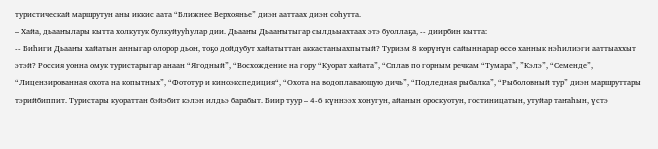туристическай маршрутун аны иккис аата “Ближнее Верхоянье” диэн ааттаах диэн соһутта.
– Хайа, дьааҥылары кытта холкутук булкуйууһулар дии. Дьааҥы Дьааҥытыгар сылдьыахтаах этэ буоллаҕа, -- диирбин кытта:
-- Биһиги Дьааҥы хайатын анныгар олорор дьон, тоҕо дойдубут хайатыттан аккастаныахпытый? Туризм 8 көрүҥүн сайыннарар өссө ханнык нэһилиэги ааттыаххыт этэй? Россия уонна омук туристарыгар анаан “Ягодный”, “Восхождение на гору “Куорат хайата”, “Сплав по горным речкам “Тумара”, ”Кэлэ”, “Семенде”, “Лицензированная охота на копытных”, “Фототур и киноэкспедиция“, “Охота на водоплавающую дичь”, “Подледная рыбалка”, “Рыболовный тур” диэн маршруттары тэрийбиппит. Туристары куораттан бэйэбит кэлэн илдьэ барабыт. Биир туур – 4-6 күннээх хонугун, айанын ороскуотун, гостиницатын, утуйар таҥаһын, үстэ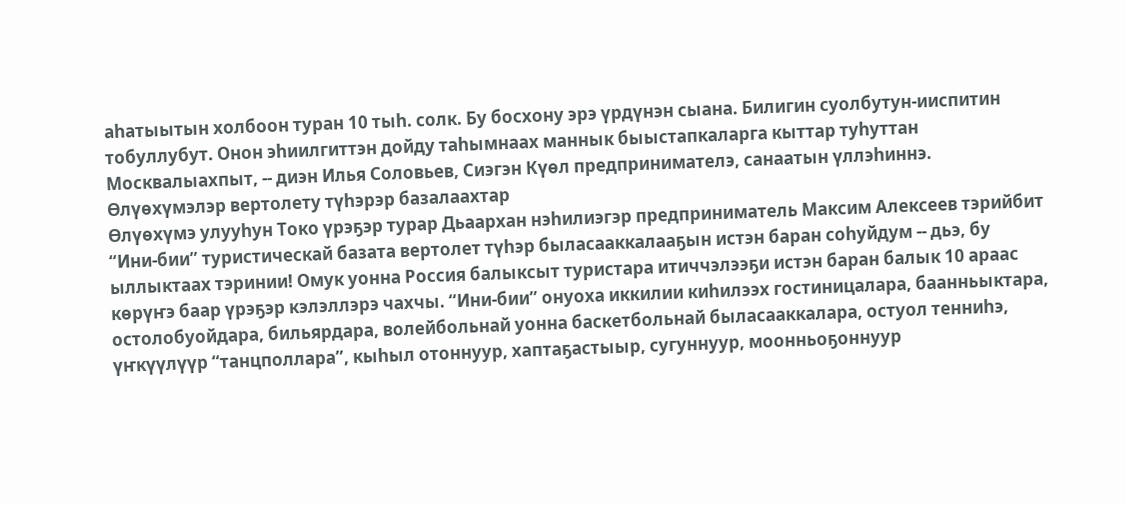аһатыытын холбоон туран 10 тыһ. солк. Бу босхону эрэ үрдүнэн сыана. Билигин суолбутун-ииспитин тобуллубут. Онон эһиилгиттэн дойду таһымнаах маннык быыстапкаларга кыттар туһуттан Москвалыахпыт, -- диэн Илья Соловьев, Сиэгэн Күөл предпринимателэ, санаатын үллэһиннэ.
Өлүөхүмэлэр вертолету түһэрэр базалаахтар
Өлүөхүмэ улууһун Токо үрэҕэр турар Дьаархан нэһилиэгэр предприниматель Максим Алексеев тэрийбит “Ини-бии” туристическай базата вертолет түһэр быласааккалааҕын истэн баран соһуйдум -- дьэ, бу ыллыктаах тэринии! Омук уонна Россия балыксыт туристара итиччэлээҕи истэн баран балык 10 араас көрүҥэ баар үрэҕэр кэлэллэрэ чахчы. “Ини-бии” онуоха иккилии киһилээх гостиницалара, баанньыктара, остолобуойдара, бильярдара, волейбольнай уонна баскетбольнай быласааккалара, остуол тенниһэ, үҥкүүлүүр “танцполлара”, кыһыл отоннуур, хаптаҕастыыр, сугуннуур, моонньоҕоннуур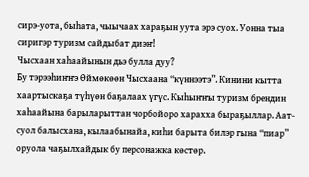сирэ-уота, быһата, чыычаах хараҕын уута эрэ суох. Уонна тыа сиригэр туризм сайдыбат диэҥ!
Чысхаан хаһаайынын дьэ булла дуу?
Бу тэрээһиҥҥэ Өймөкөөн Чысхаана “күннээтэ”. Кинини кытта хаартыскаҕа түһүөн баҕалаах үгүс. Кыһыҥҥы туризм брендин хаһаайына барыларыттан чорбойоро харахха быраҕыллар. Аат-суол балысхана, кылаабынайа, киһи барыта билэр гына “пиар” оруола чаҕылхайдык бу персонажка көстөр.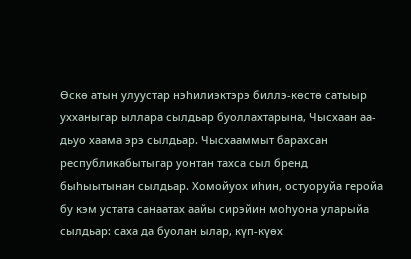Өскө атын улуустар нэһилиэктэрэ биллэ-көстө сатыыр ухханыгар ыллара сылдьар буоллахтарына, Чысхаан аа-дьуо хаама эрэ сылдьар. Чысхааммыт барахсан республикабытыгар уонтан тахса сыл бренд быһыытынан сылдьар. Хомойуох иһин, остуоруйа геройа бу кэм устата санаатах аайы сирэйин моһуона уларыйа сылдьар: саха да буолан ылар, күп-күөх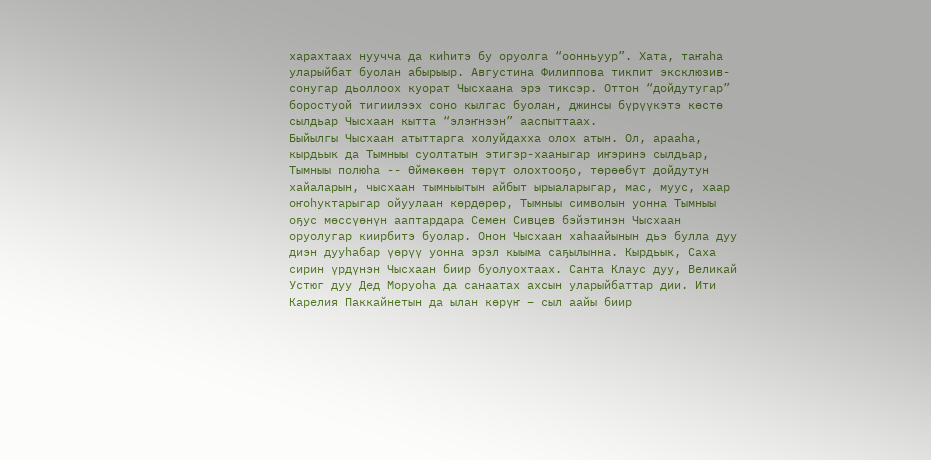харахтаах нуучча да киһитэ бу оруолга “оонньуур”. Хата, таҥаһа уларыйбат буолан абырыыр. Августина Филиппова тикпит эксклюзив-сонугар дьоллоох куорат Чысхаана эрэ тиксэр. Оттон “дойдутугар” боростуой тигиилээх соно кылгас буолан, джинсы бүрүүкэтэ көстө сылдьар Чысхаан кытта “элэҥнээн” ааспыттаах.
Быйылгы Чысхаан атыттарга холуйдахха олох атын. Ол, арааһа, кырдьык да Тымныы суолтатын этигэр-хааныгар иҥэринэ сылдьар, Тымныы полюһа -- Өймөкөөн төрүт олохтооҕо, төрөөбүт дойдутун хайаларын, чысхаан тымныытын айбыт ырыаларыгар, мас, муус, хаар оҥоһуктарыгар ойуулаан көрдөрөр, Тымныы символын уонна Тымныы оҕус мөссүөнүн ааптардара Семен Сивцев бэйэтинэн Чысхаан оруолугар киирбитэ буолар. Онон Чысхаан хаһаайынын дьэ булла дуу диэн дууһабар үөрүү уонна эрэл кыыма саҕылынна. Кырдьык, Саха сирин үрдүнэн Чысхаан биир буолуохтаах. Санта Клаус дуу, Великай Устюг дуу Дед Моруоһа да санаатах ахсын уларыйбаттар дии. Ити Карелия Паккайнетын да ылан көрүҥ – сыл аайы биир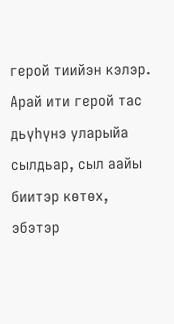герой тиийэн кэлэр. Арай ити герой тас дьүһүнэ уларыйа сылдьар, сыл аайы биитэр көтөх, эбэтэр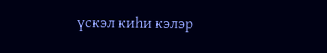үскэл киһи кэлэр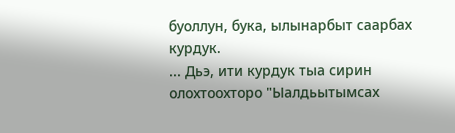буоллун, бука, ылынарбыт саарбах курдук.
... Дьэ, ити курдук тыа сирин олохтоохторо "Ыалдьытымсах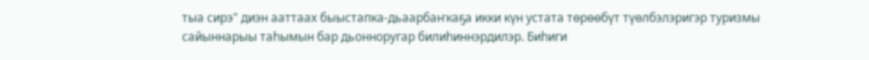тыа сирэ" диэн ааттаах быыстапка-дьаарбаҥкаҕа икки күн устата төрөөбүт түөлбэлэригэр туризмы сайыннарыы таһымын бар дьонноругар билиһиннэрдилэр. Биһиги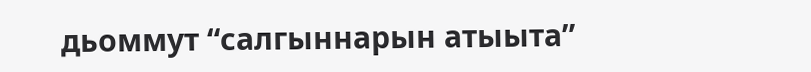дьоммут “салгыннарын атыыта”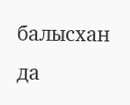балысхан да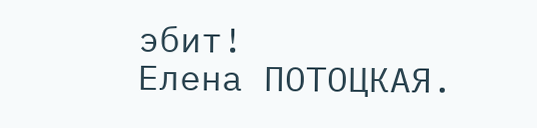эбит!
Елена ПОТОЦКАЯ.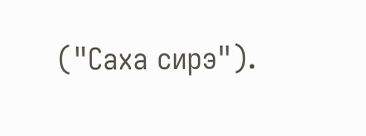("Саха сирэ").